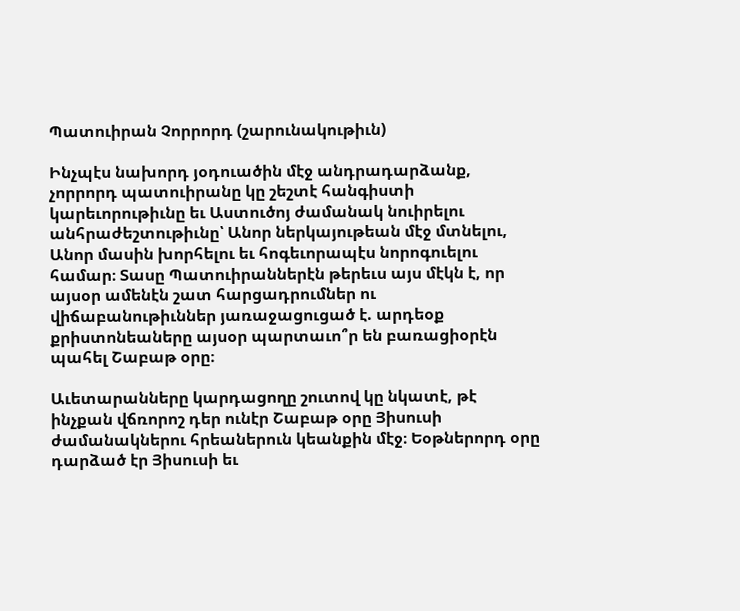Պատուիրան Չորրորդ (շարունակութիւն)

Ինչպէս նախորդ յօդուածին մէջ անդրադարձանք, չորրորդ պատուիրանը կը շեշտէ հանգիստի կարեւորութիւնը եւ Աստուծոյ ժամանակ նուիրելու անհրաժեշտութիւնը՝ Անոր ներկայութեան մէջ մտնելու, Անոր մասին խորհելու եւ հոգեւորապէս նորոգուելու համար։ Տասը Պատուիրաններէն թերեւս այս մէկն է, որ այսօր ամենէն շատ հարցադրումներ ու վիճաբանութիւններ յառաջացուցած է. արդեօք քրիստոնեաները այսօր պարտաւո՞ր են բառացիօրէն պահել Շաբաթ օրը։

Աւետարանները կարդացողը շուտով կը նկատէ, թէ ինչքան վճռորոշ դեր ունէր Շաբաթ օրը Յիսուսի ժամանակներու հրեաներուն կեանքին մէջ։ Եօթներորդ օրը դարձած էր Յիսուսի եւ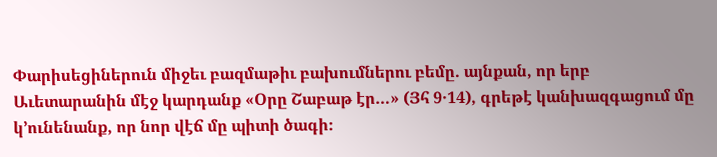Փարիսեցիներուն միջեւ բազմաթիւ բախումներու բեմը. այնքան, որ երբ Աւետարանին մէջ կարդանք «Օրը Շաբաթ էր…» (Յհ 9․14), գրեթէ կանխազգացում մը կ’ունենանք, որ նոր վէճ մը պիտի ծագի։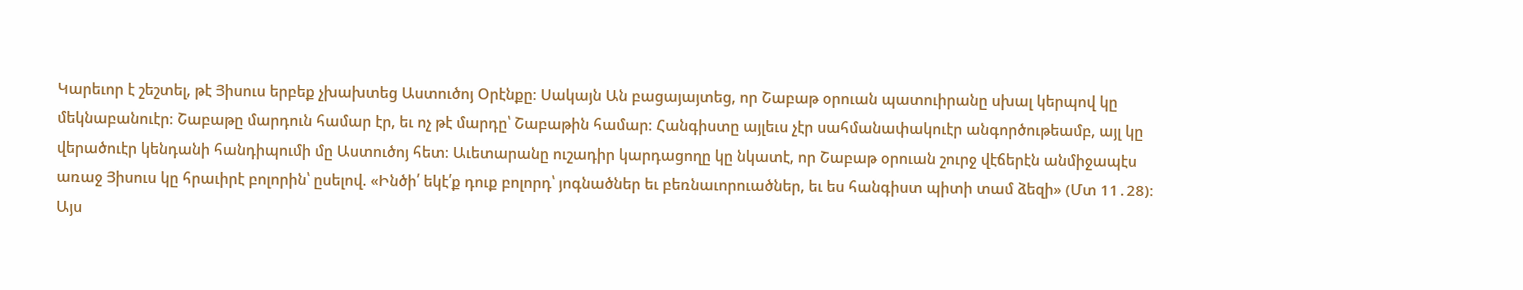Կարեւոր է շեշտել, թէ Յիսուս երբեք չխախտեց Աստուծոյ Օրէնքը։ Սակայն Ան բացայայտեց, որ Շաբաթ օրուան պատուիրանը սխալ կերպով կը մեկնաբանուէր։ Շաբաթը մարդուն համար էր, եւ ոչ թէ մարդը՝ Շաբաթին համար։ Հանգիստը այլեւս չէր սահմանափակուէր անգործութեամբ, այլ կը վերածուէր կենդանի հանդիպումի մը Աստուծոյ հետ։ Աւետարանը ուշադիր կարդացողը կը նկատէ, որ Շաբաթ օրուան շուրջ վէճերէն անմիջապէս առաջ Յիսուս կը հրաւիրէ բոլորին՝ ըսելով. «Ինծի՛ եկէ՛ք դուք բոլորդ՝ յոգնածներ եւ բեռնաւորուածներ, եւ ես հանգիստ պիտի տամ ձեզի» (Մտ 11․28)։ Այս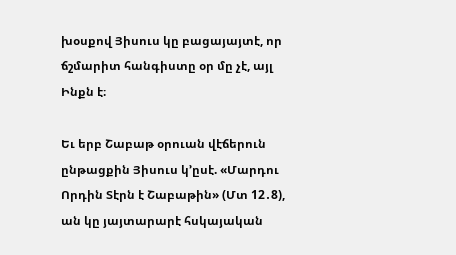խօսքով Յիսուս կը բացայայտէ, որ ճշմարիտ հանգիստը օր մը չէ, այլ Ինքն է։

Եւ երբ Շաբաթ օրուան վէճերուն ընթացքին Յիսուս կ’ըսէ. «Մարդու Որդին Տէրն է Շաբաթին» (Մտ 12․8), ան կը յայտարարէ հսկայական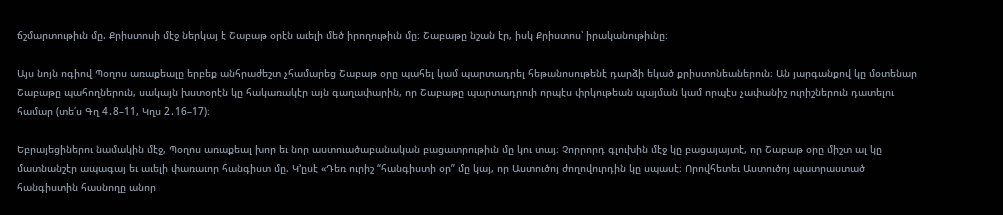ճշմարտութիւն մը. Քրիստոսի մէջ ներկայ է Շաբաթ օրէն աւելի մեծ իրողութիւն մը։ Շաբաթը նշան էր, իսկ Քրիստոս՝ իրականութիւնը։

Այս նոյն ոգիով Պօղոս առաքեալը երբեք անհրաժեշտ չհամարեց Շաբաթ օրը պահել կամ պարտադրել հեթանոսութենէ դարձի եկած քրիստոնեաներուն։ Ան յարգանքով կը մօտենար Շաբաթը պահողներուն, սակայն խստօրէն կը հակառակէր այն գաղափարին, որ Շաբաթը պարտադրուի որպէս փրկութեան պայման կամ որպէս չափանիշ ուրիշներուն դատելու համար (տե՛ս Գղ 4․8–11, Կղս 2․16–17)։

Եբրայեցիներու նամակին մէջ, Պօղոս առաքեալ խոր եւ նոր աստուածաբանական բացատրութիւն մը կու տայ։ Չորրորդ գլուխին մէջ կը բացայայտէ, որ Շաբաթ օրը միշտ ալ կը մատնանշէր ապագայ եւ աւելի փառաւոր հանգիստ մը. Կ’ըսէ «Դեռ ուրիշ “հանգիստի օր” մը կայ, որ Աստուծոյ ժողովուրդին կը սպասէ։ Որովհետեւ Աստուծոյ պատրաստած հանգիստին հասնողը անոր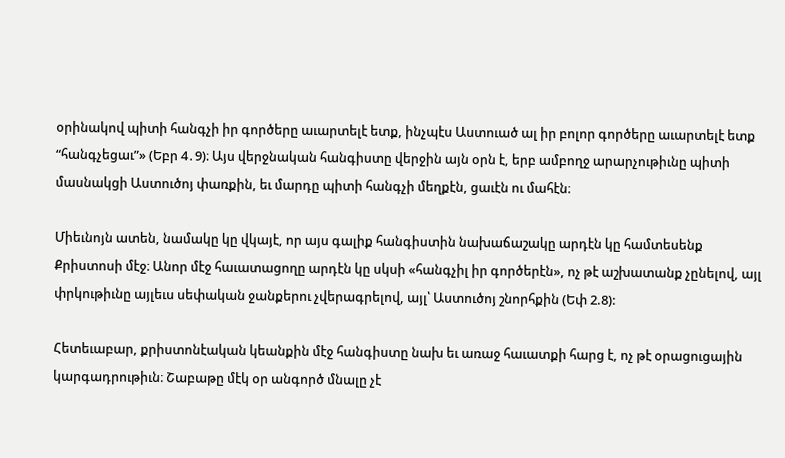օրինակով պիտի հանգչի իր գործերը աւարտելէ ետք, ինչպէս Աստուած ալ իր բոլոր գործերը աւարտելէ ետք “հանգչեցաւ”» (Եբր 4․9)։ Այս վերջնական հանգիստը վերջին այն օրն է, երբ ամբողջ արարչութիւնը պիտի մասնակցի Աստուծոյ փառքին, եւ մարդը պիտի հանգչի մեղքէն, ցաւէն ու մահէն։

Միեւնոյն ատեն, նամակը կը վկայէ, որ այս գալիք հանգիստին նախաճաշակը արդէն կը համտեսենք Քրիստոսի մէջ։ Անոր մէջ հաւատացողը արդէն կը սկսի «հանգչիլ իր գործերէն», ոչ թէ աշխատանք չընելով, այլ փրկութիւնը այլեւս սեփական ջանքերու չվերագրելով, այլ՝ Աստուծոյ շնորհքին (Եփ 2.8):

Հետեւաբար, քրիստոնէական կեանքին մէջ հանգիստը նախ եւ առաջ հաւատքի հարց է, ոչ թէ օրացուցային կարգադրութիւն։ Շաբաթը մէկ օր անգործ մնալը չէ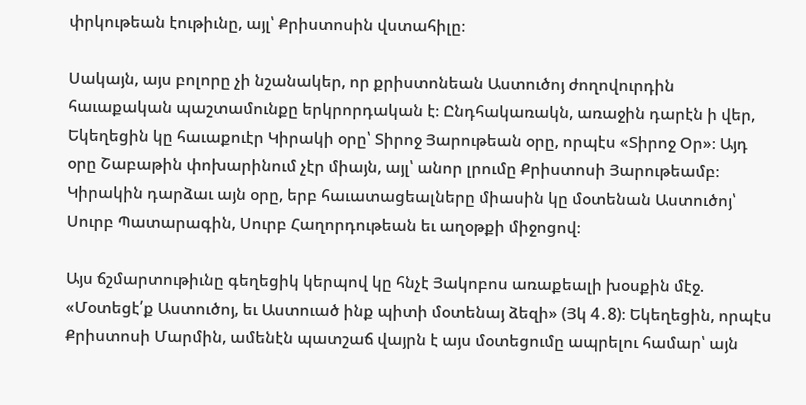փրկութեան էութիւնը, այլ՝ Քրիստոսին վստահիլը։

Սակայն, այս բոլորը չի նշանակեր, որ քրիստոնեան Աստուծոյ ժողովուրդին հաւաքական պաշտամունքը երկրորդական է։ Ընդհակառակն, առաջին դարէն ի վեր, Եկեղեցին կը հաւաքուէր Կիրակի օրը՝ Տիրոջ Յարութեան օրը, որպէս «Տիրոջ Օր»։ Այդ օրը Շաբաթին փոխարինում չէր միայն, այլ՝ անոր լրումը Քրիստոսի Յարութեամբ։ Կիրակին դարձաւ այն օրը, երբ հաւատացեալները միասին կը մօտենան Աստուծոյ՝ Սուրբ Պատարագին, Սուրբ Հաղորդութեան եւ աղօթքի միջոցով։

Այս ճշմարտութիւնը գեղեցիկ կերպով կը հնչէ Յակոբոս առաքեալի խօսքին մէջ. «Մօտեցէ՛ք Աստուծոյ, եւ Աստուած ինք պիտի մօտենայ ձեզի» (Յկ 4․8)։ Եկեղեցին, որպէս Քրիստոսի Մարմին, ամենէն պատշաճ վայրն է այս մօտեցումը ապրելու համար՝ այն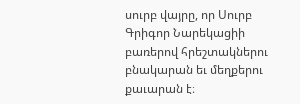սուրբ վայրը, որ Սուրբ Գրիգոր Նարեկացիի բառերով հրեշտակներու բնակարան եւ մեղքերու քաւարան է։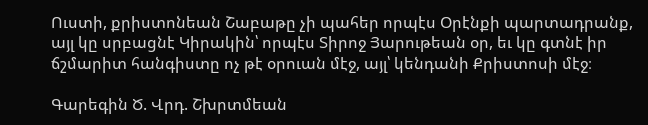Ուստի, քրիստոնեան Շաբաթը չի պահեր որպէս Օրէնքի պարտադրանք, այլ կը սրբացնէ Կիրակին՝ որպէս Տիրոջ Յարութեան օր, եւ կը գտնէ իր ճշմարիտ հանգիստը ոչ թէ օրուան մէջ, այլ՝ կենդանի Քրիստոսի մէջ։

Գարեգին Ծ. Վրդ. Շխրտմեան